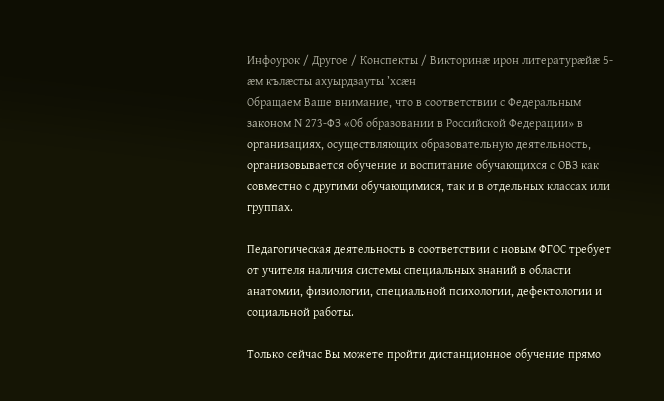Инфоурок / Другое / Конспекты / Викторинæ ирон литературæйæ 5-æм кълæсты ахуырдзауты ’хсæн
Обращаем Ваше внимание, что в соответствии с Федеральным законом N 273-ФЗ «Об образовании в Российской Федерации» в организациях, осуществляющих образовательную деятельность, организовывается обучение и воспитание обучающихся с ОВЗ как совместно с другими обучающимися, так и в отдельных классах или группах.

Педагогическая деятельность в соответствии с новым ФГОС требует от учителя наличия системы специальных знаний в области анатомии, физиологии, специальной психологии, дефектологии и социальной работы.

Только сейчас Вы можете пройти дистанционное обучение прямо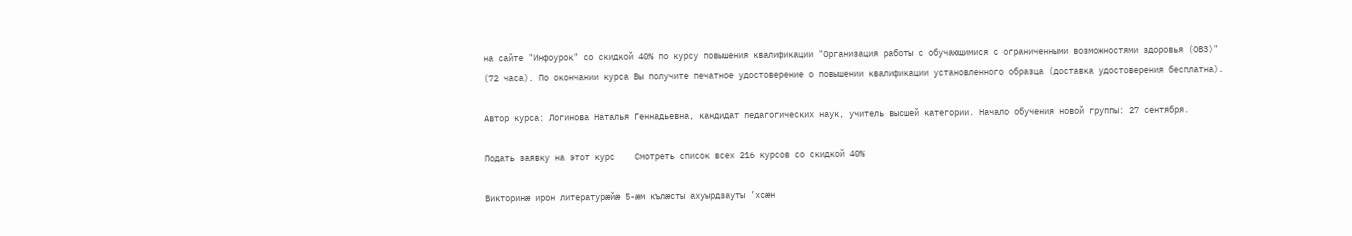на сайте "Инфоурок" со скидкой 40% по курсу повышения квалификации "Организация работы с обучающимися с ограниченными возможностями здоровья (ОВЗ)" (72 часа). По окончании курса Вы получите печатное удостоверение о повышении квалификации установленного образца (доставка удостоверения бесплатна).

Автор курса: Логинова Наталья Геннадьевна, кандидат педагогических наук, учитель высшей категории. Начало обучения новой группы: 27 сентября.

Подать заявку на этот курс    Смотреть список всех 216 курсов со скидкой 40%

Викторинæ ирон литературæйæ 5-æм кълæсты ахуырдзауты ’хсæн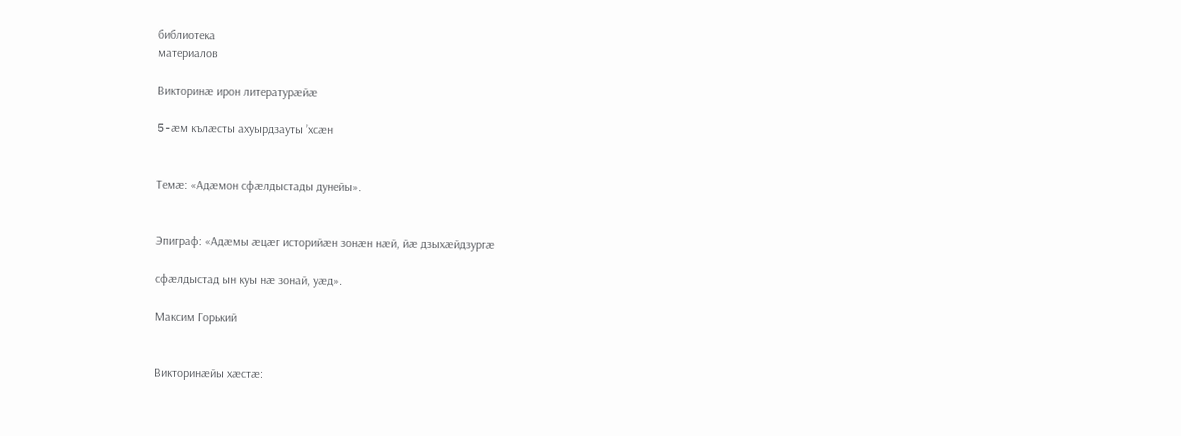библиотека
материалов

Викторинæ ирон литературæйæ

5-æм кълæсты ахуырдзауты ’хсæн


Темæ: «Адæмон сфæлдыстады дунейы».


Эпиграф: «Адæмы æцæг историйæн зонæн нæй, йæ дзыхæйдзургæ

сфæлдыстад ын куы нæ зонай, уæд».

Максим Горький


Викторинæйы хæстæ: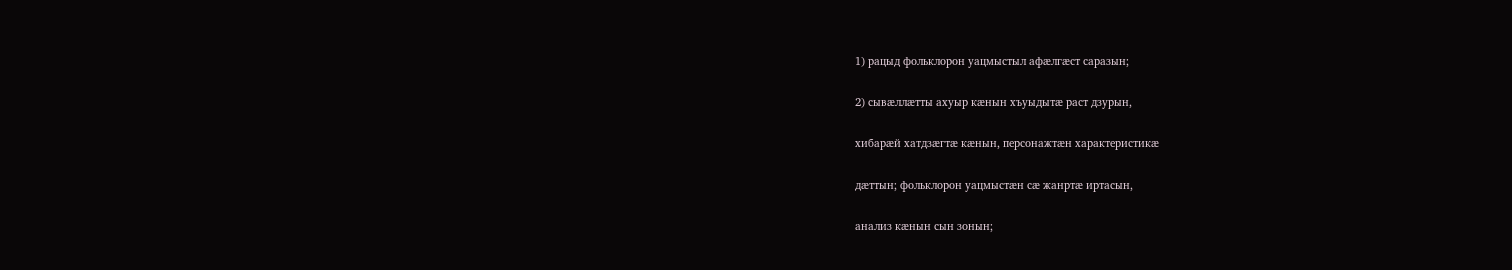1) рацыд фольклорон уацмыстыл афæлгæст саразын;

2) сывæллæтты ахуыр кæнын хъуыдытæ раст дзурын,

хибарæй хатдзæгтæ кæнын, персонажтæн характеристикæ

дæттын; фольклорон уацмыстæн сæ жанртæ иртасын,

анализ кæнын сын зонын;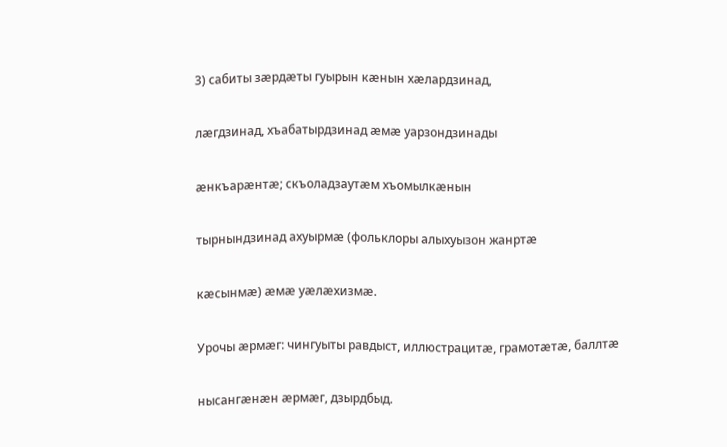3) сабиты зæрдæты гуырын кæнын хæлардзинад,

лæгдзинад, хъабатырдзинад æмæ уарзондзинады

æнкъарæнтæ; скъоладзаутæм хъомылкæнын

тырнындзинад ахуырмæ (фольклоры алыхуызон жанртæ

кæсынмæ) æмæ уæлæхизмæ.

Урочы æрмæг: чингуыты равдыст, иллюстрацитæ, грамотæтæ, баллтæ

нысангæнæн æрмæг, дзырдбыд.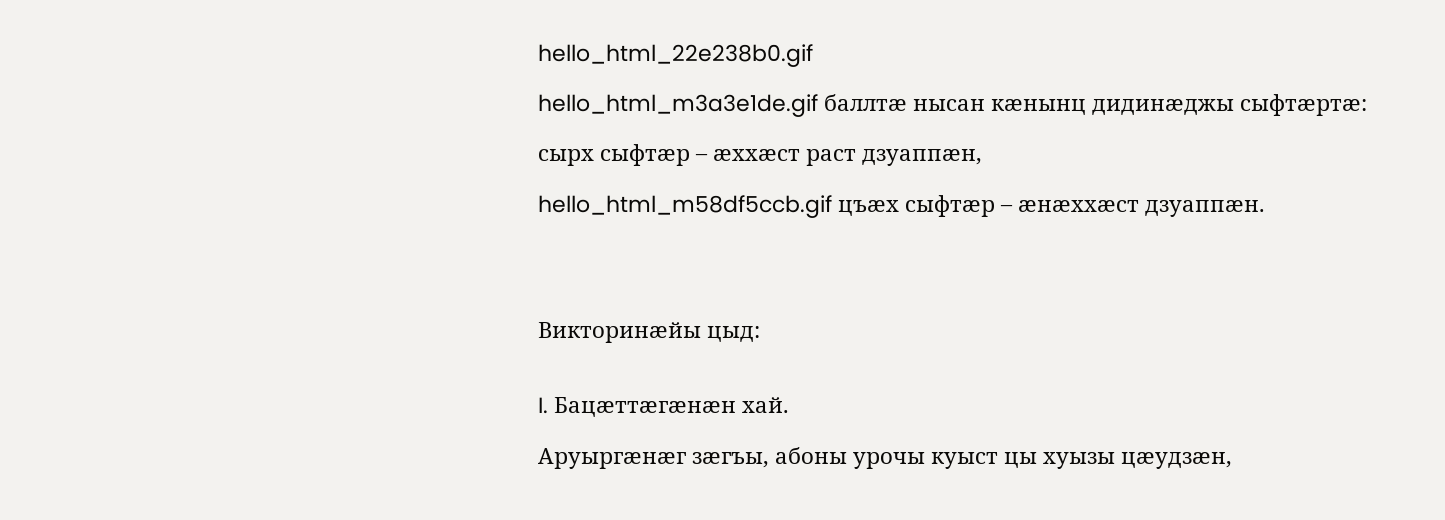hello_html_22e238b0.gif

hello_html_m3a3e1de.gif баллтæ нысан кæнынц дидинæджы сыфтæртæ:

сырх сыфтæр – æххæст раст дзуаппæн,

hello_html_m58df5ccb.gif цъæх сыфтæр – æнæххæст дзуаппæн.




Викторинæйы цыд:


I. Бацæттæгæнæн хай.

Аруыргæнæг зæгъы, абоны урочы куыст цы хуызы цæудзæн,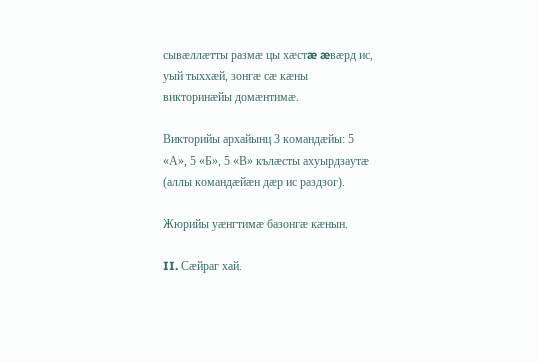сывæллæтты размæ цы хæстæ æвæрд ис, уый тыххæй, зонгæ сæ кæны викторинæйы домæнтимæ.

Викторийы архайынц 3 командæйы: 5 «А», 5 «Б», 5 «В» кълæсты ахуырдзаутæ (аллы командæйæн дæр ис раздзог).

Жюрийы уæнгтимæ базонгæ кæнын.

II. Сæйраг хай.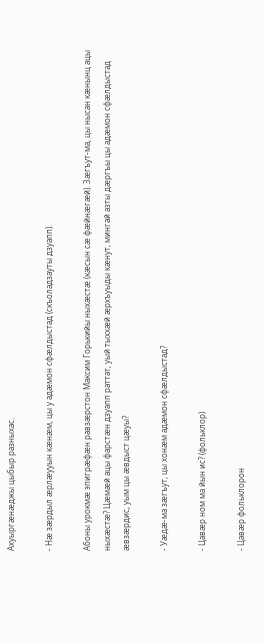Ахуыргæнæджы цыбыр разныхас.

- Нæ зæрдыл æрлæууын кæнæм, цы у адæмон сфæлдыстад (скъоладзауты дзуапп).

Абоны урокмæ эпигрæфæн равзæрстон Максим Горькийы ныхæстæ (кæсын сæ фæйнæгæй). Зæгъут-ма, цы нысан кæнынц ацы ныхæстæ? Цæмæй ацы фарстæн дзуапп раттат, уый тыххæй æрхъуыды кæнут, мингай азты дæргъы цы адæмон сфæлдыстад æвзæрдис, уым цы æвдыст цæуы?

- Уæдæ-ма зæгъут, цы хонæм адæмон сфæлдыстад?

- Цавæр ном ма йын ис? (фольклор)

- Цавæр фольклорон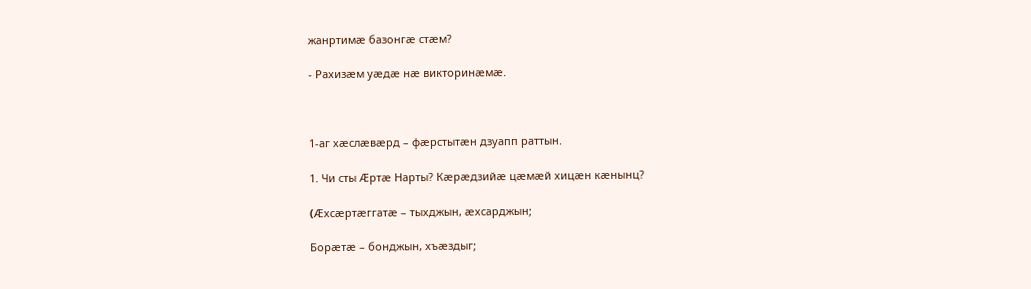жанртимæ базонгæ стæм?

- Рахизæм уæдæ нæ викторинæмæ.



1-аг хæслæвæрд – фæрстытæн дзуапп раттын.

1. Чи сты Æртæ Нарты? Кæрæдзийæ цæмæй хицæн кæнынц?

(Æхсæртæггатæ – тыхджын, æхсарджын;

Борæтæ – бонджын, хъæздыг;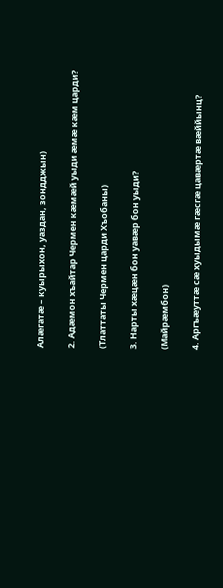Алæгатæ – куырыхон, уаздан, зондджын)

2. Адæмон хъайтар Чермен кæмæй уыди æмæ кæм царди?

(Тлаттаты Чермен царди Хъобаны)

3. Нарты хæцæн бон уавæр бон уыди?

(Майрæмбон)

4. Аргъæуттæ сæ хуыдымæ гæсгæ цавæртæ вæййынц?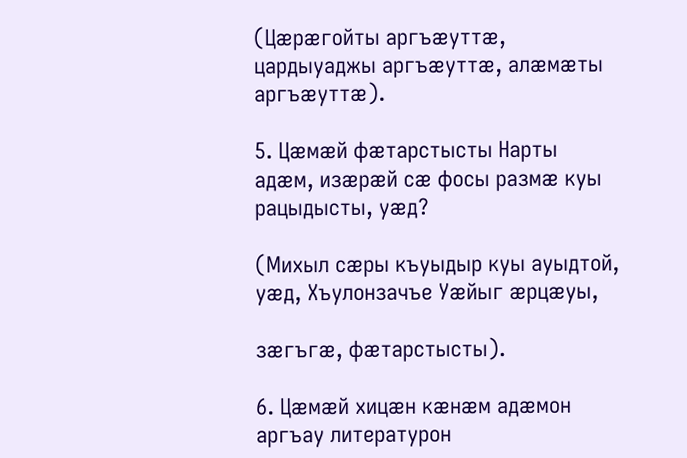(Цæрæгойты аргъæуттæ, цардыуаджы аргъæуттæ, алæмæты аргъæуттæ).

5. Цæмæй фæтарстысты Нарты адæм, изæрæй сæ фосы размæ куы рацыдысты, уæд?

(Михыл сæры къуыдыр куы ауыдтой, уæд, Хъулонзачъе Уæйыг æрцæуы,

зæгъгæ, фæтарстысты).

6. Цæмæй хицæн кæнæм адæмон аргъау литературон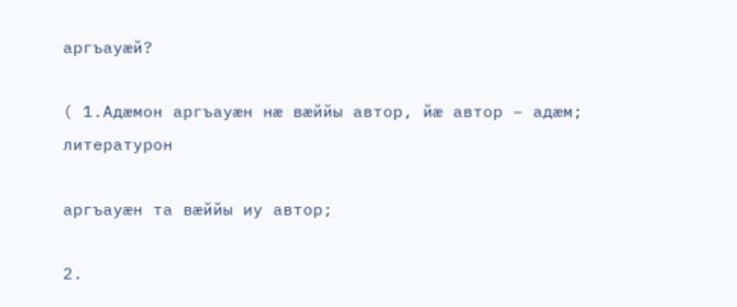аргъауæй?

( 1.Адæмон аргъауæн нæ вæййы автор, йæ автор – адæм; литературон

аргъауæн та вæййы иу автор;

2.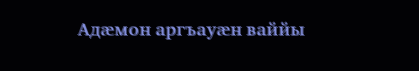Адæмон аргъауæн ваййы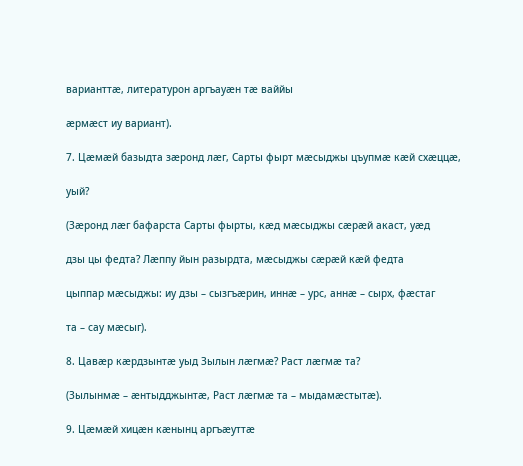варианттæ, литературон аргъауæн тæ ваййы

æрмæст иу вариант).

7. Цæмæй базыдта зæронд лæг, Сарты фырт мæсыджы цъупмæ кæй схæццæ,

уый?

(Зæронд лæг бафарста Сарты фырты, кæд мæсыджы сæрæй акаст, уæд

дзы цы федта? Лæппу йын разырдта, мæсыджы сæрæй кæй федта

цыппар мæсыджы: иу дзы – сызгъæрин, иннæ – урс, аннæ – сырх, фæстаг

та – сау мæсыг).

8. Цавæр кæрдзынтæ уыд Зылын лæгмæ? Раст лæгмæ та?

(Зылынмæ – æнтыдджынтæ, Раст лæгмæ та – мыдамæстытæ).

9. Цæмæй хицæн кæнынц аргъæуттæ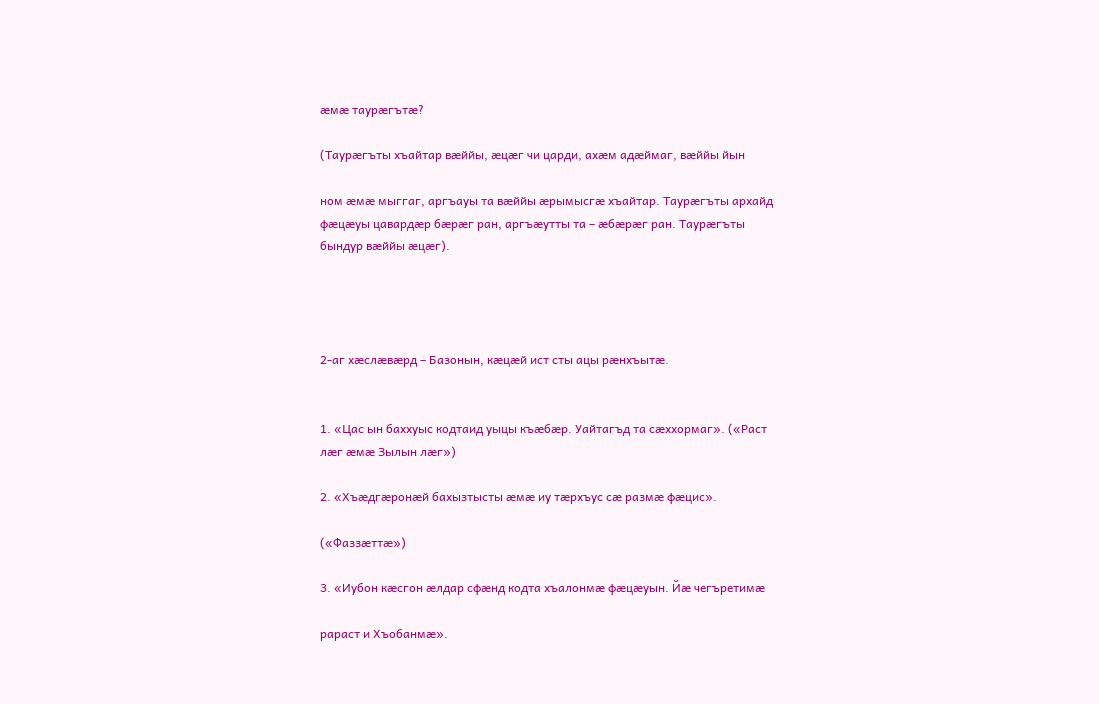æмæ таурæгътæ?

(Таурæгъты хъайтар вæййы, æцæг чи царди, ахæм адæймаг, вæййы йын

ном æмæ мыггаг, аргъауы та вæййы æрымысгæ хъайтар. Таурæгъты архайд фæцæуы цавардæр бæрæг ран, аргъæутты та – æбæрæг ран. Таурæгъты бындур вæййы æцæг).




2-аг хæслæвæрд – Базонын, кæцæй ист сты ацы рæнхъытæ.


1. «Цас ын баххуыс кодтаид уыцы къæбæр. Уайтагъд та сæххормаг». («Раст лæг æмæ Зылын лæг»)

2. «Хъæдгæронæй бахызтысты æмæ иу тæрхъус сæ размæ фæцис».

(«Фаззæттæ»)

3. «Иубон кæсгон æлдар сфæнд кодта хъалонмæ фæцæуын. Йæ чегъретимæ

рараст и Хъобанмæ».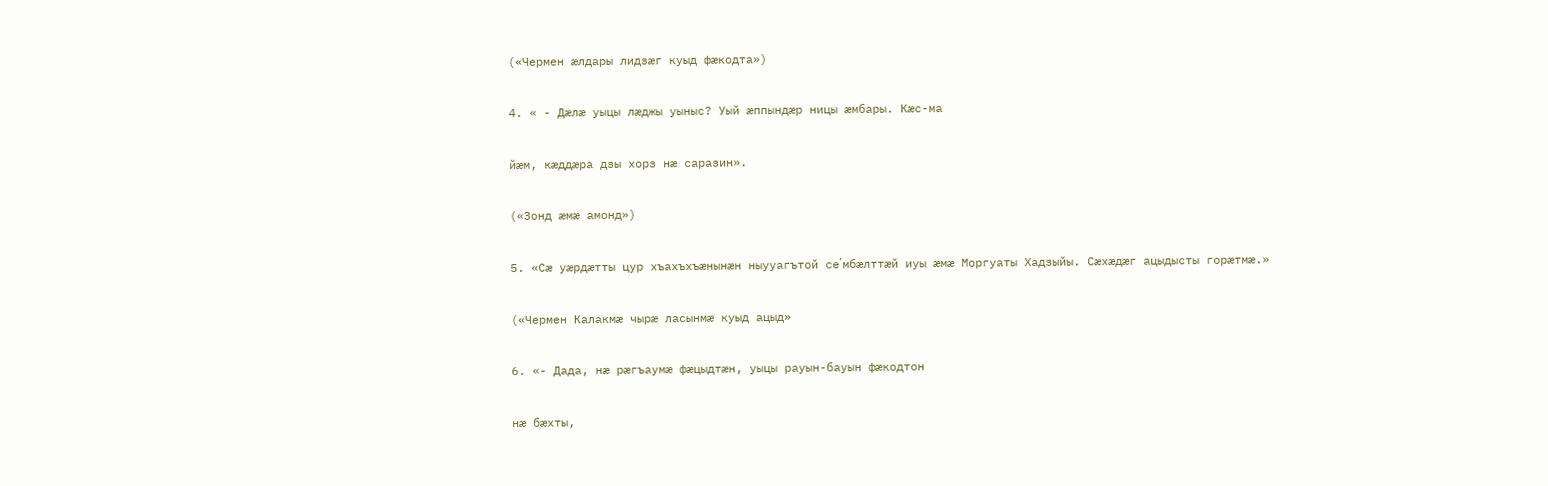(«Чермен æлдары лидзæг куыд фæкодта»)

4. « - Дæлæ уыцы лæджы уыныс? Уый æппындæр ницы æмбары. Кæс-ма

йæм, кæддæра дзы хорз нæ саразин».

(«Зонд æмæ амонд»)

5. «Сæ уæрдæтты цур хъахъхъæнынæн ныууагътой се΄мбæлттæй иуы æмæ Моргуаты Хадзыйы. Сæхæдæг ацыдысты горæтмæ.»

(«Чермен Калакмæ чырæ ласынмæ куыд ацыд»

6. «- Дада, нæ рæгъаумæ фæцыдтæн, уыцы рауын-бауын фæкодтон

нæ бæхты,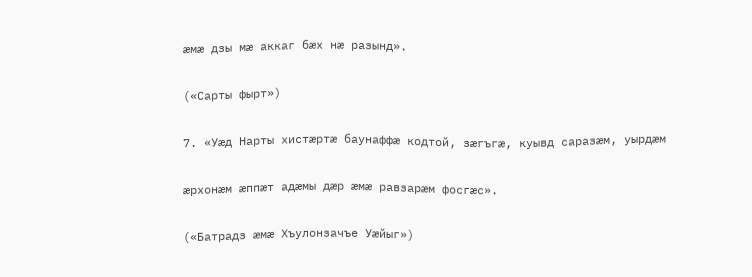æмæ дзы мæ аккаг бæх нæ разынд».

(«Сарты фырт»)

7. «Уæд Нарты хистæртæ баунаффæ кодтой, зæгъгæ, куывд саразæм, уырдæм

æрхонæм æппæт адæмы дæр æмæ равзарæм фосгæс».

(«Батрадз æмæ Хъулонзачъе Уæйыг»)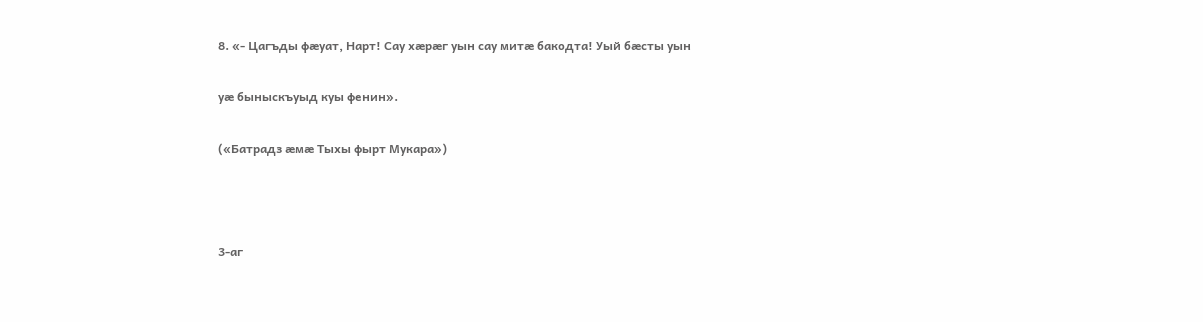8. «- Цагъды фæуат, Нарт! Сау хæрæг уын сау митæ бакодта! Уый бæсты уын

уæ быныскъуыд куы фенин».

(«Батрадз æмæ Тыхы фырт Мукара»)



3-аг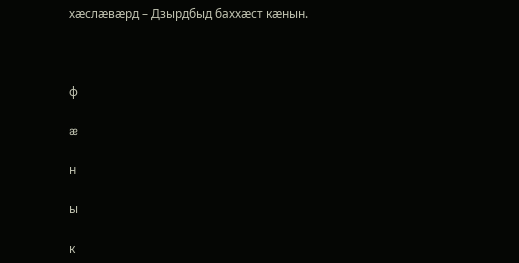хæслæвæрд – Дзырдбыд баххæст кæнын.



ф

æ

н

ы

к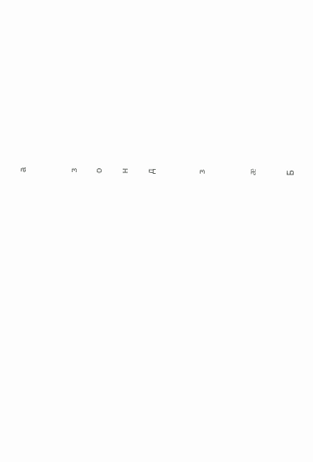а



з

о

н

д



з



æ


Б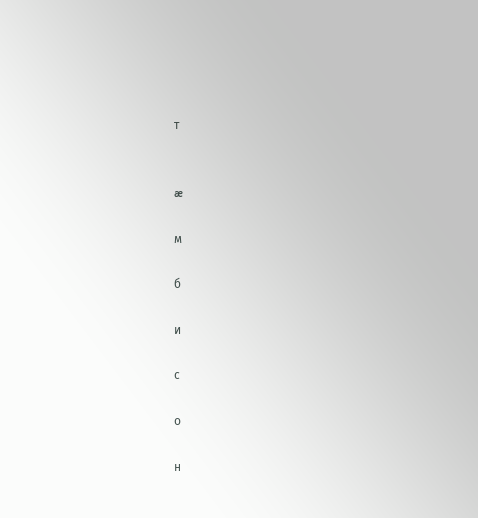т


æ

м

б

и

с

о

н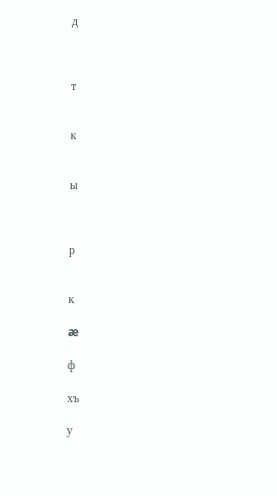д



т


к


ы



р


к

æ

ф

хъ

у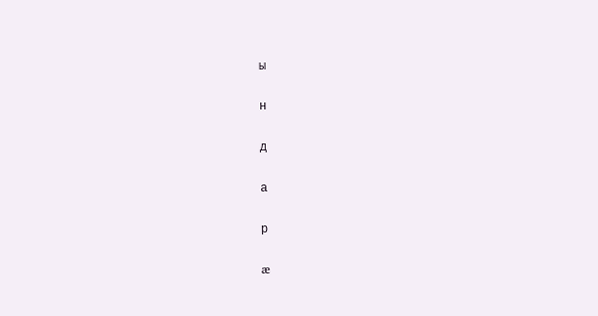ы

н

д

а

р

æ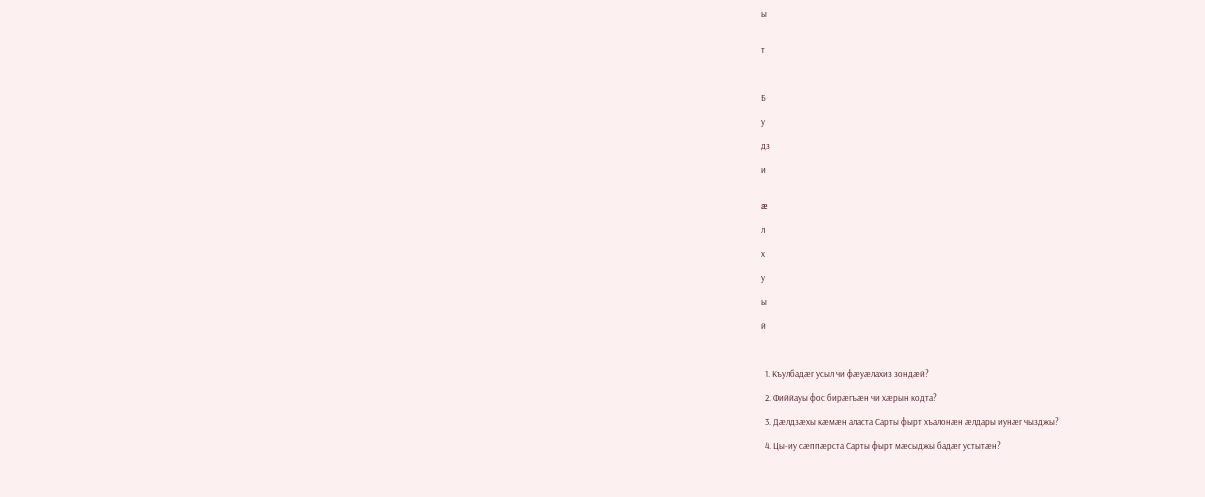ы


т



Б

у

дз

и


æ

л

х

у

ы

й



  1. Къулбадæг усыл чи фæуæлахиз зондæй?

  2. Фиййауы фос бирæгъæн чи хæрын кодта?

  3. Дæлдзæхы кæмæн аласта Сарты фырт хъалонæн æлдары иунæг чызджы?

  4. Цы-иу сæппæрста Сарты фырт мæсыджы бадæг устытæн?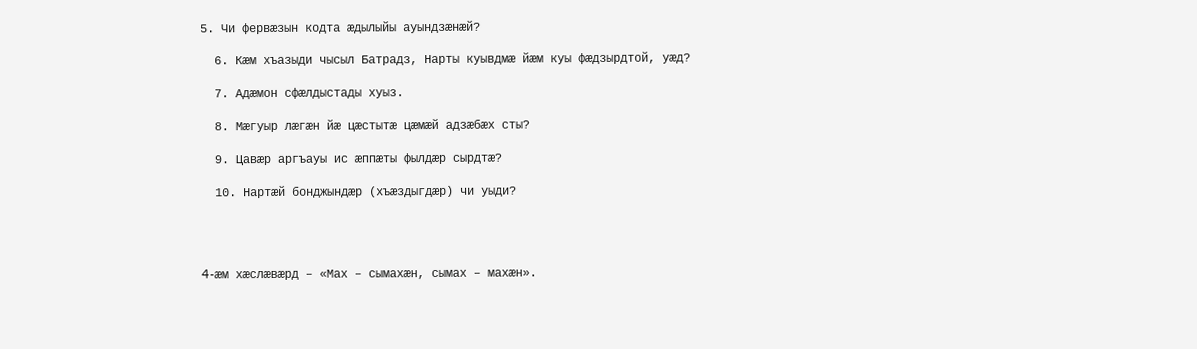5. Чи фервæзын кодта æдылыйы ауындзæнæй?

  6. Кæм хъазыди чысыл Батрадз, Нарты куывдмæ йæм куы фæдзырдтой, уæд?

  7. Адæмон сфæлдыстады хуыз.

  8. Мæгуыр лæгæн йæ цæстытæ цæмæй адзæбæх сты?

  9. Цавæр аргъауы ис æппæты фылдæр сырдтæ?

  10. Нартæй бонджындæр (хъæздыгдæр) чи уыди?




4-æм хæслæвæрд – «Мах – сымахæн, сымах – махæн».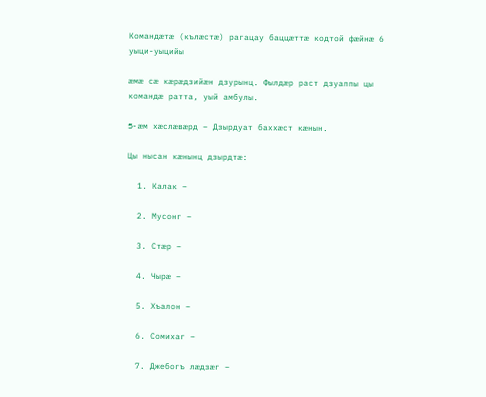Командæтæ (кълæстæ) рагацау баццæттæ кодтой фæйнæ 6 уыци-уыцийы

æмæ сæ кæрæдзийæн дзурынц. Фылдæр раст дзуаппы цы командæ ратта, уый амбулы.

5- æм хæслæвæрд – Дзырдуат баххæст кæнын.

Цы нысан кæнынц дзырдтæ:

  1. Калак –

  2. Мусонг –

  3. Стæр –

  4. Чырæ –

  5. Хъалон –

  6. Сомихаг –

  7. Джебогъ лæдзæг –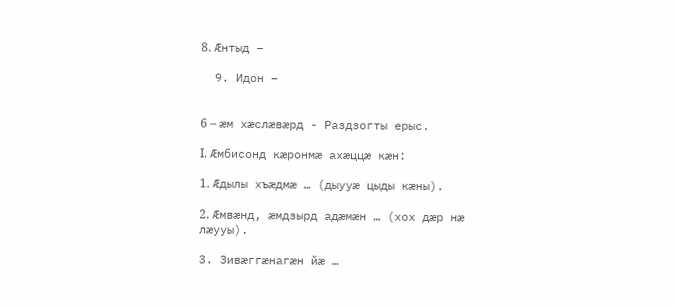8. Æнтыд –

  9. Идон –


6 – æм хæслæвæрд - Раздзогты ерыс.

I. Æмбисонд кæронмæ ахæццæ кæн:

1. Æдылы хъæдмæ … (дыууæ цыды кæны).

2. Æмвæнд, æмдзырд адæмæн … (хох дæр нæ лæууы).

3. Зивæггæнагæн йæ …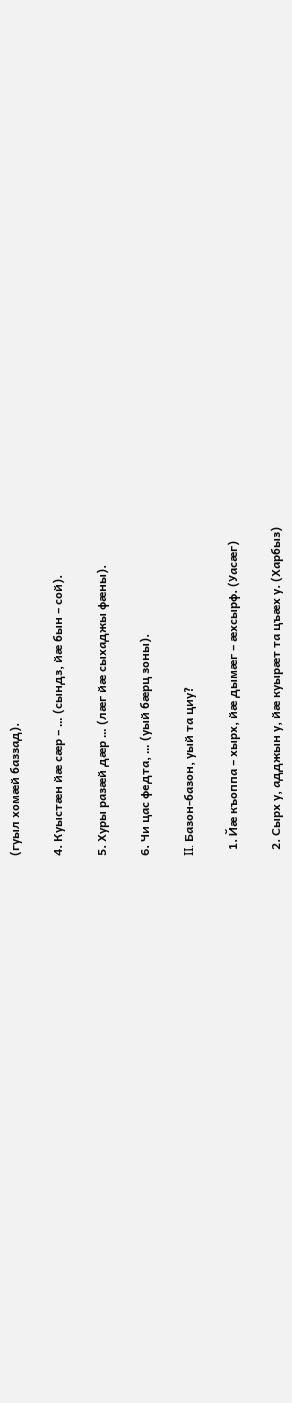(гуыл хомæй баззад).

4. Куыстæн йæ сæр – … (сындз, йæ бын – сой).

5. Хуры разæй дæр … (лæг йæ сыхаджы фæны).

6. Чи цас федта, … (уый бæрц зоны).

II. Базон-базон, уый та циу?

  1. Йæ къоппа – хырх, йæ дымæг – æхсырф. (Уасæг)

  2. Сырх у, адджын у, йæ куырæт та цъæх у. (Харбыз)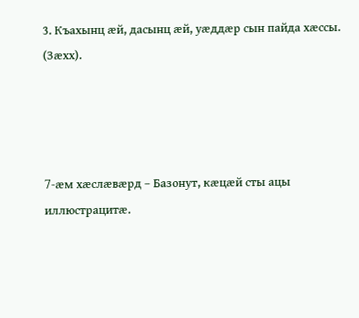3. Къахынц æй, дасынц æй, уæддæр сын пайда хæссы. (Зæхх).




7-æм хæслæвæрд – Базонут, кæцæй сты ацы иллюстрацитæ.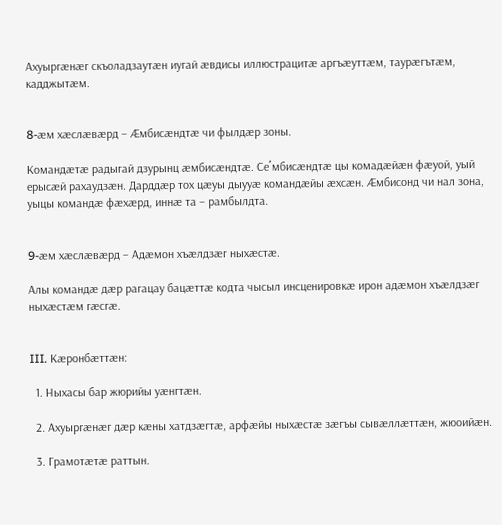Ахуыргæнæг скъоладзаутæн иугай æвдисы иллюстрацитæ аргъæуттæм, таурæгътæм, кадджытæм.


8-æм хæслæвæрд – Æмбисæндтæ чи фылдæр зоны.

Командæтæ радыгай дзурынц æмбисæндтæ. Се΄мбисæндтæ цы комадæйæн фæуой, уый ерысæй рахаудзæн. Дарддæр тох цæуы дыууæ командæйы æхсæн. Æмбисонд чи нал зона, уыцы командæ фæхæрд, иннæ та – рамбылдта.


9-æм хæслæвæрд – Адæмон хъæлдзæг ныхæстæ.

Алы командæ дæр рагацау бацæттæ кодта чысыл инсценировкæ ирон адæмон хъæлдзæг ныхæстæм гæсгæ.


III. Кæронбæттæн:

  1. Ныхасы бар жюрийы уæнгтæн.

  2. Ахуыргæнæг дæр кæны хатдзæгтæ, арфæйы ныхæстæ зæгъы сывæллæттæн, жюоийæн.

  3. Грамотæтæ раттын.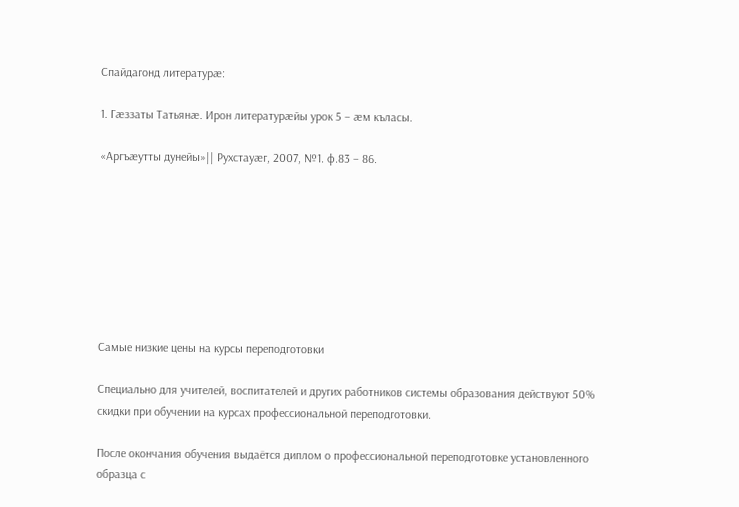Спайдагонд литературæ:

1. Гæззаты Татьянæ. Ирон литературæйы урок 5 – æм къласы.

«Аргъæутты дунейы»|| Рухстауæг, 2007, №1. ф.83 – 86.








Самые низкие цены на курсы переподготовки

Специально для учителей, воспитателей и других работников системы образования действуют 50% скидки при обучении на курсах профессиональной переподготовки.

После окончания обучения выдаётся диплом о профессиональной переподготовке установленного образца с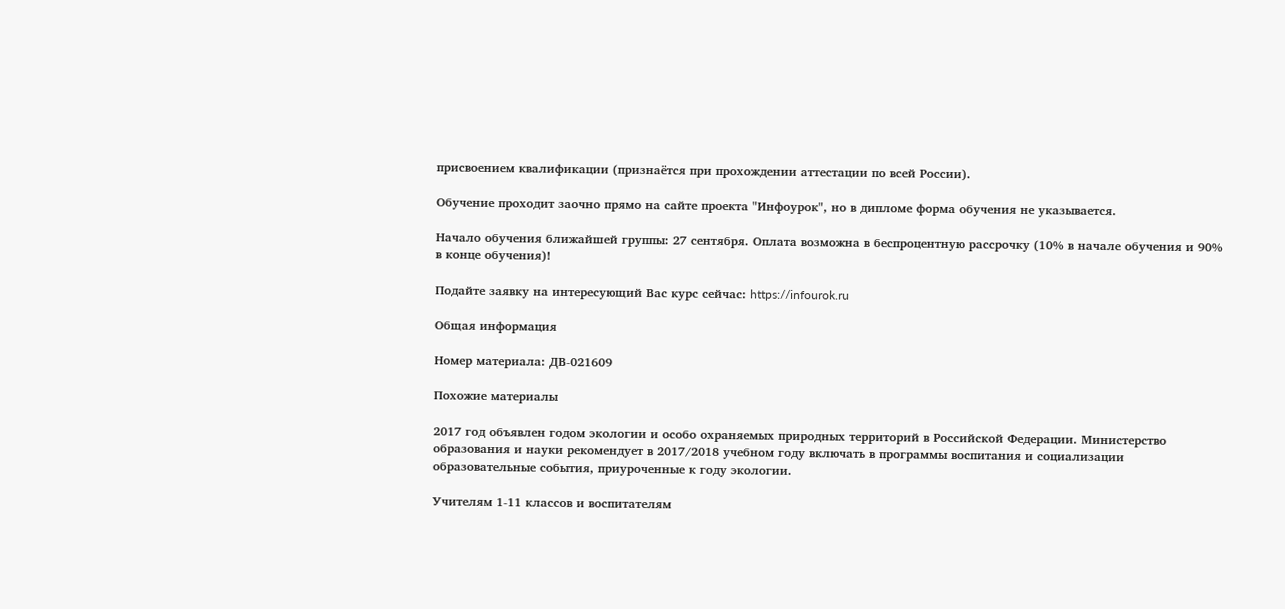присвоением квалификации (признаётся при прохождении аттестации по всей России).

Обучение проходит заочно прямо на сайте проекта "Инфоурок", но в дипломе форма обучения не указывается.

Начало обучения ближайшей группы: 27 сентября. Оплата возможна в беспроцентную рассрочку (10% в начале обучения и 90% в конце обучения)!

Подайте заявку на интересующий Вас курс сейчас: https://infourok.ru

Общая информация

Номер материала: ДВ-021609

Похожие материалы

2017 год объявлен годом экологии и особо охраняемых природных территорий в Российской Федерации. Министерство образования и науки рекомендует в 2017/2018 учебном году включать в программы воспитания и социализации образовательные события, приуроченные к году экологии.

Учителям 1-11 классов и воспитателям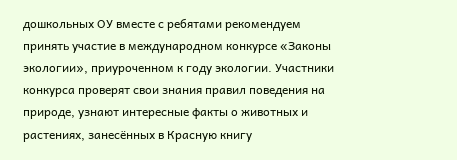дошкольных ОУ вместе с ребятами рекомендуем принять участие в международном конкурсе «Законы экологии», приуроченном к году экологии. Участники конкурса проверят свои знания правил поведения на природе, узнают интересные факты о животных и растениях, занесённых в Красную книгу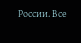России. Все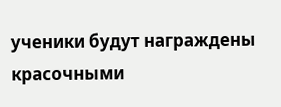ученики будут награждены красочными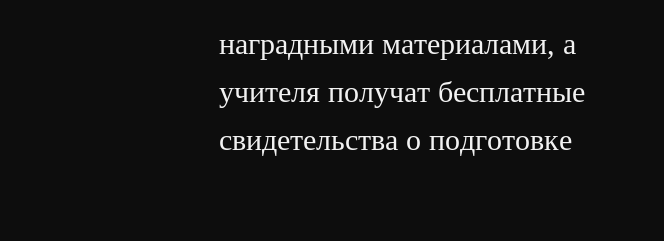наградными материалами, а учителя получат бесплатные свидетельства о подготовке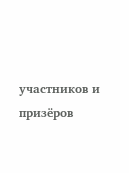участников и призёров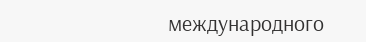международного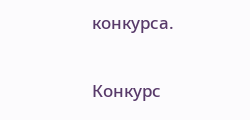конкурса.

Конкурс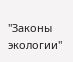"Законы экологии"